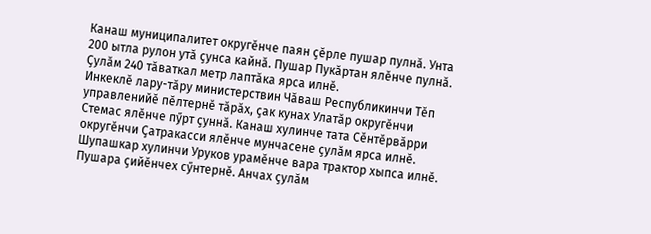Канаш муниципалитет округӗнче паян ҫӗрле пушар пулнӑ. Унта 200 ытла рулон утӑ ҫунса кайнӑ. Пушар Пукӑртан ялӗнче пулнӑ. Ҫулӑм 240 тӑваткал метр лаптӑка ярса илнӗ.
Инкеклӗ лару-тӑру министерствин Чӑваш Республикинчи Тӗп управленийӗ пӗлтернӗ тӑрӑх, ҫак кунах Улатӑр округӗнчи Стемас ялӗнче пӳрт ҫуннӑ. Канаш хулинче тата Сӗнтӗрвӑрри округӗнчи Ҫатракасси ялӗнче мунчасене ҫулӑм ярса илнӗ.
Шупашкар хулинчи Уруков урамӗнче вара трактор хыпса илнӗ. Пушара ҫийӗнчех сӳнтернӗ. Анчах ҫулӑм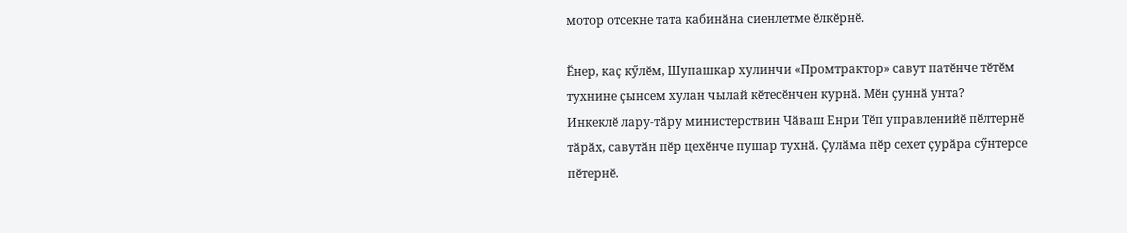мотор отсекне тата кабинӑна сиенлетме ӗлкӗрнӗ.

Ӗнер, каҫ кӳлӗм, Шупашкар хулинчи «Промтрактор» савут патӗнче тӗтӗм тухнине ҫынсем хулан чылай кӗтесӗнчен курнӑ. Мӗн ҫуннӑ унта?
Инкеклӗ лару-тӑру министерствин Чӑваш Енри Тӗп управленийӗ пӗлтернӗ тӑрӑх, савутӑн пӗр цехӗнче пушар тухнӑ. Ҫулӑма пӗр сехет ҫурӑра сӳнтерсе пӗтернӗ.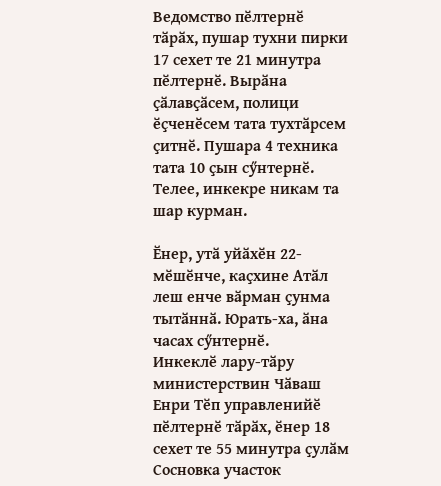Ведомство пӗлтернӗ тӑрӑх, пушар тухни пирки 17 сехет те 21 минутра пӗлтернӗ. Вырӑна ҫӑлавҫӑсем, полици ӗҫченӗсем тата тухтӑрсем ҫитнӗ. Пушара 4 техника тата 10 ҫын сӳнтернӗ. Телее, инкекре никам та шар курман.

Ӗнер, утӑ уйӑхӗн 22-мӗшӗнче, каҫхине Атӑл леш енче вӑрман ҫунма тытӑннӑ. Юрать-ха, ӑна часах сӳнтернӗ.
Инкеклӗ лару-тӑру министерствин Чӑваш Енри Тӗп управленийӗ пӗлтернӗ тӑрӑх, ӗнер 18 сехет те 55 минутра ҫулӑм Сосновка участок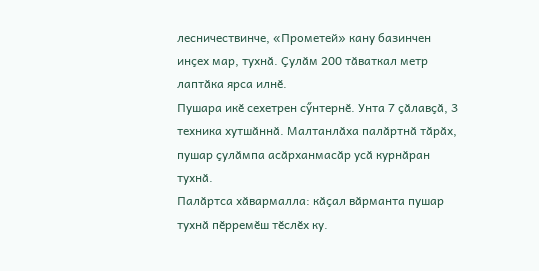лесничествинче, «Прометей» кану базинчен инҫех мар, тухнӑ. Ҫулӑм 200 тӑваткал метр лаптӑка ярса илнӗ.
Пушара икӗ сехетрен сӳнтернӗ. Унта 7 ҫӑлавҫӑ, 3 техника хутшӑннӑ. Малтанлӑха палӑртнӑ тӑрӑх, пушар ҫулӑмпа асӑрханмасӑр усӑ курнӑран тухнӑ.
Палӑртса хӑвармалла: кӑҫал вӑрманта пушар тухнӑ пӗрремӗш тӗслӗх ку.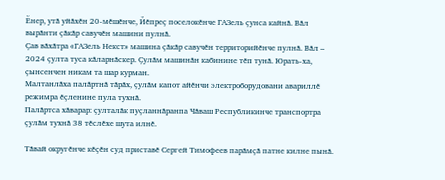Ӗнер, утӑ уйӑхӗн 20-мӗшӗнче, Йӗпреҫ поселокӗнче ГАЗель ҫунса кайнӑ. Вӑл вырӑнти ҫӑкӑр савучӗн машини пулнӑ.
Ҫав вӑхӑтра «ГАЗель Некст» машина ҫӑкӑр савучӗн территорийӗнче пулнӑ. Вӑл – 2024 ҫулта туса кӑларнӑскер. Ҫулӑм машинӑн кабинине тӗп тунӑ. Юрать-ха, ҫынсенчен никам та шар курман.
Малтанлӑха палӑртнӑ тӑрӑх, ҫулӑм капот айӗнчи электроборудовани авариллӗ режимра ӗҫленине пула тухнӑ.
Палӑртса хӑварар: ҫулталӑк пуҫланнӑранпа Чӑваш Республикинче транспортра ҫулӑм тухнӑ 38 тӗслӗхе шута илнӗ.

Тӑвай округӗнче кӗҫӗн суд приставӗ Сергей Тимофеев парӑмҫӑ патне килне пынӑ.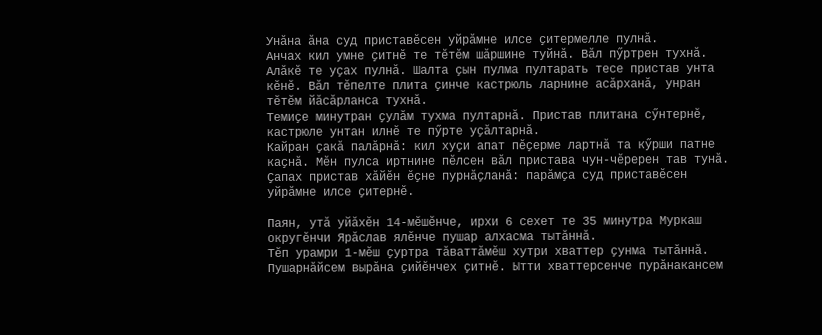Унӑна ӑна суд приставӗсен уйрӑмне илсе ҫитермелле пулнӑ.
Анчах кил умне ҫитнӗ те тӗтӗм шӑршине туйнӑ. Вӑл пӳртрен тухнӑ. Алӑкӗ те уҫах пулнӑ. Шалта ҫын пулма пултарать тесе пристав унта кӗнӗ. Вӑл тӗпелте плита ҫинче кастрюль ларнине асӑрханӑ, унран тӗтӗм йӑсӑрланса тухнӑ.
Темиҫе минутран ҫулӑм тухма пултарнӑ. Пристав плитана сӳнтернӗ, кастрюле унтан илнӗ те пӳрте уҫӑлтарнӑ.
Кайран ҫакӑ палӑрнӑ: кил хуҫи апат пӗҫерме лартнӑ та кӳрши патне каҫнӑ. Мӗн пулса иртнине пӗлсен вӑл пристава чун-чӗререн тав тунӑ.
Ҫапах пристав хӑйӗн ӗҫне пурнӑҫланӑ: парӑмҫа суд приставӗсен уйрӑмне илсе ҫитернӗ.

Паян, утӑ уйӑхӗн 14-мӗшӗнче, ирхи 6 сехет те 35 минутра Муркаш округӗнчи Ярӑслав ялӗнче пушар алхасма тытӑннӑ.
Тӗп урамри 1-мӗш ҫуртра тӑваттӑмӗш хутри хваттер ҫунма тытӑннӑ. Пушарнӑйсем вырӑна ҫийӗнчех ҫитнӗ. Ытти хваттерсенче пурӑнакансем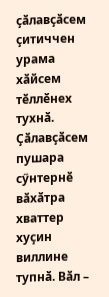ҫӑлавҫӑсем ҫитиччен урама хӑйсем тӗллӗнех тухнӑ.
Ҫӑлавҫӑсем пушара сӳнтернӗ вӑхӑтра хваттер хуҫин виллине тупнӑ. Вӑл –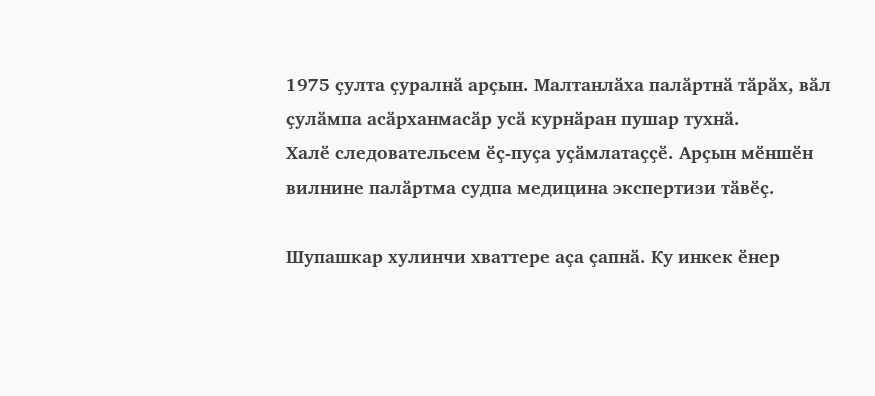1975 ҫулта ҫуралнӑ арҫын. Малтанлӑха палӑртнӑ тӑрӑх, вӑл ҫулӑмпа асӑрханмасӑр усӑ курнӑран пушар тухнӑ.
Халӗ следовательсем ӗҫ-пуҫа уҫӑмлатаҫҫӗ. Арҫын мӗншӗн вилнине палӑртма судпа медицина экспертизи тӑвӗҫ.

Шупашкар хулинчи хваттере аҫа ҫапнӑ. Ку инкек ӗнер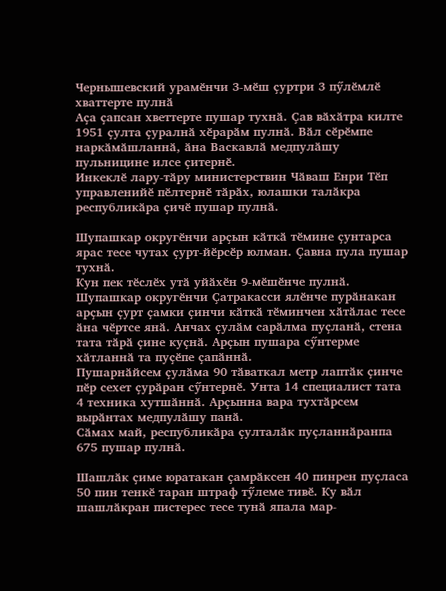Чернышевский урамӗнчи 3-мӗш ҫуртри 3 пӳлӗмлӗ хваттерте пулнӑ
Аҫа ҫапсан хветтерте пушар тухнӑ. Ҫав вӑхӑтра килте 1951 ҫулта ҫуралнӑ хӗрарӑм пулнӑ. Вӑл сӗрӗмпе наркӑмӑшланнӑ, ӑна Васкавлӑ медпулӑшу пульницине илсе ҫитернӗ.
Инкеклӗ лару-тӑру министерствин Чӑваш Енри Тӗп управленийӗ пӗлтернӗ тӑрӑх, юлашки талӑкра республикӑра ҫичӗ пушар пулнӑ.

Шупашкар округӗнчи арҫын кӑткӑ тӗмине ҫунтарса ярас тесе чутах ҫурт-йӗрсӗр юлман. Ҫавна пула пушар тухнӑ.
Кун пек тӗслӗх утӑ уйӑхӗн 9-мӗшӗнче пулнӑ. Шупашкар округӗнчи Ҫатракасси ялӗнче пурӑнакан арҫын ҫурт ҫамки ҫинчи кӑткӑ тӗминчен хӑтӑлас тесе ӑна чӗртсе янӑ. Анчах ҫулӑм сарӑлма пуҫланӑ, стена тата тӑрӑ ҫине куҫнӑ. Арҫын пушара сӳнтерме хӑтланнӑ та пуҫӗпе ҫапӑннӑ.
Пушарнӑйсем ҫулӑма 90 тӑваткал метр лаптӑк ҫинче пӗр сехет ҫурӑран сӳнтернӗ. Унта 14 специалист тата 4 техника хутшӑннӑ. Арҫынна вара тухтӑрсем вырӑнтах медпулӑшу панӑ.
Сӑмах май, республикӑра ҫулталӑк пуҫланнӑранпа 675 пушар пулнӑ.

Шашлӑк ҫиме юратакан ҫамрӑксен 40 пинрен пуҫласа 50 пин тенкӗ таран штраф тӳлеме тивӗ. Ку вӑл шашлӑкран пистерес тесе тунӑ япала мар-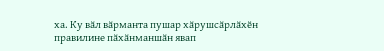ха. Ку вӑл вӑрманта пушар хӑрушсӑрлӑхӗн правилине пӑхӑнманшӑн явап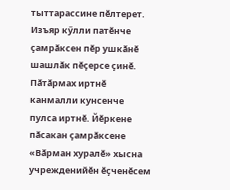тыттарассине пӗлтерет.
Изъяр кӳлли патӗнче ҫамрӑксен пӗр ушкӑнӗ шашлӑк пӗҫерсе ҫинӗ. Пӑтӑрмах иртнӗ канмалли кунсенче пулса иртнӗ. Йӗркене пӑсакан ҫамрӑксене «Вӑрман хуралӗ» хысна учрежденийӗн ӗҫченӗсем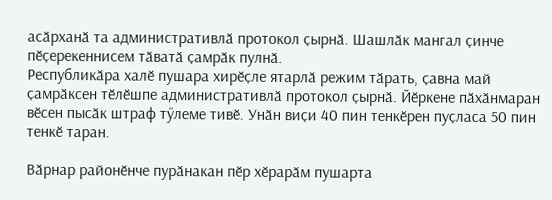асӑрханӑ та административлӑ протокол ҫырнӑ. Шашлӑк мангал ҫинче пӗҫерекеннисем тӑватӑ ҫамрӑк пулнӑ.
Республикӑра халӗ пушара хирӗҫле ятарлӑ режим тӑрать, ҫавна май ҫамрӑксен тӗлӗшпе административлӑ протокол ҫырнӑ. Йӗркене пӑхӑнмаран вӗсен пысӑк штраф тӳлеме тивӗ. Унӑн виҫи 40 пин тенкӗрен пуҫласа 50 пин тенкӗ таран.

Вӑрнар районӗнче пурӑнакан пӗр хӗрарӑм пушарта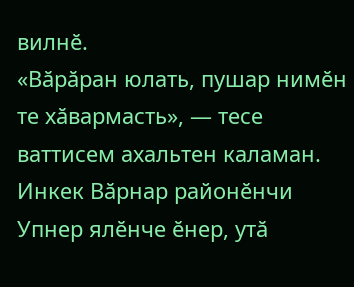вилнӗ.
«Вӑрӑран юлать, пушар нимӗн те хӑвармасть», — тесе ваттисем ахальтен каламан.
Инкек Вӑрнар районӗнчи Упнер ялӗнче ӗнер, утӑ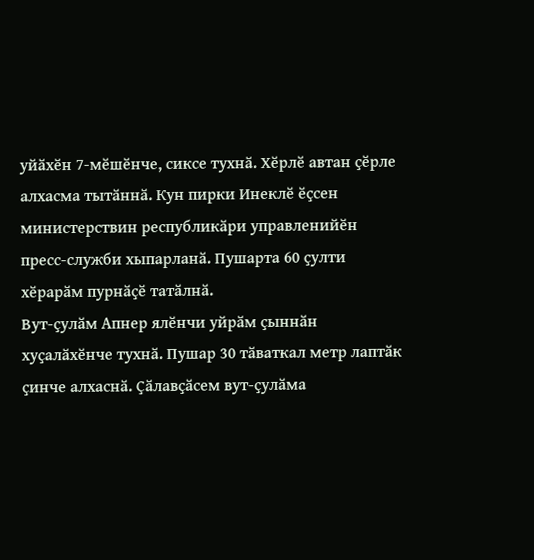уйӑхӗн 7-мӗшӗнче, сиксе тухнӑ. Хӗрлӗ автан ҫӗрле алхасма тытӑннӑ. Кун пирки Инеклӗ ӗҫсен министерствин республикӑри управленийӗн пресс-служби хыпарланӑ. Пушарта 60 ҫулти хӗрарӑм пурнӑҫӗ татӑлнӑ.
Вут-ҫулӑм Апнер ялӗнчи уйрӑм ҫыннӑн хуҫалӑхӗнче тухнӑ. Пушар 30 тӑваткал метр лаптӑк ҫинче алхаснӑ. Ҫӑлавҫӑсем вут-ҫулӑма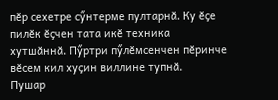пӗр сехетре сӳнтерме пултарнӑ. Ку ӗҫе пилӗк ӗҫчен тата икӗ техника хутшӑннӑ. Пӳртри пӳлӗмсенчен пӗринче вӗсем кил хуҫин виллине тупнӑ.
Пушар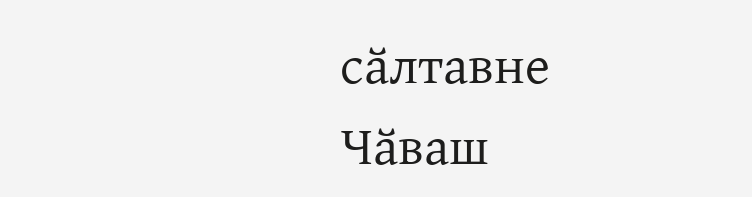сӑлтавне Чӑваш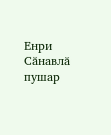Енри Сӑнавлӑ пушар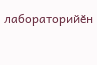лабораторийӗн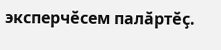эксперчӗсем палӑртӗҫ.